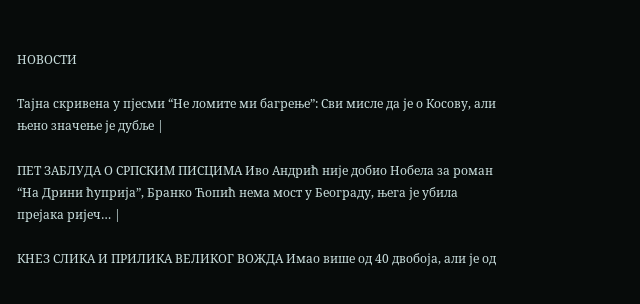НОВОСТИ

Тајна скривена у пјесми “Не ломите ми багрење”: Сви мисле да је о Косову, али њено значење је дубље |

ПЕТ ЗАБЛУДА О СРПСКИМ ПИСЦИМА Иво Андрић није добио Нобела за роман “На Дрини ћуприја”, Бранко Ћопић нема мост у Београду, њега је убила прејака ријеч… |

КНЕЗ СЛИКА И ПРИЛИКА ВЕЛИКОГ ВОЖДА Имао више од 40 двобоја, али је од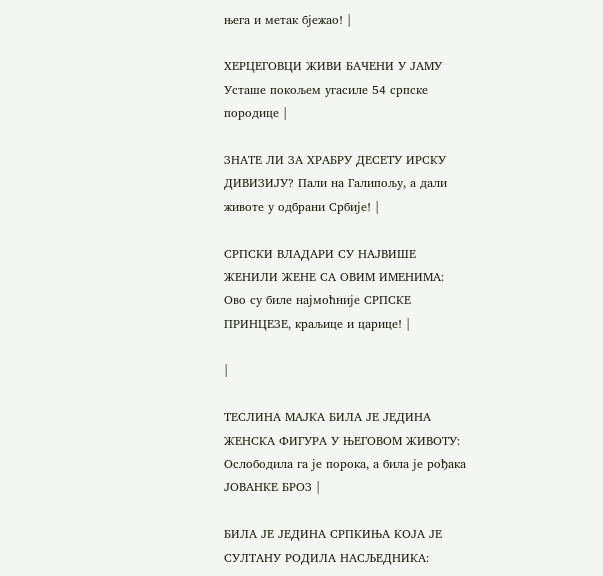њега и метак бјежао! |

ХЕРЦЕГОВЦИ ЖИВИ БАЧЕНИ У ЈАМУ Усташе покољем угасиле 54 српске породице |

ЗНАТЕ ЛИ ЗА ХРАБРУ ДЕСЕТУ ИРСКУ ДИВИЗИЈУ? Пали на Галипољу, а дали животе у одбрани Србије! |

СРПСКИ ВЛАДАРИ СУ НАЈВИШЕ ЖЕНИЛИ ЖЕНЕ СА ОВИМ ИМЕНИМА: Ово су биле најмоћније СРПСКЕ ПРИНЦЕЗЕ, краљице и царице! |

|

ТЕСЛИНА МАЈКА БИЛА ЈЕ ЈЕДИНА ЖЕНСКА ФИГУРА У ЊЕГОВОМ ЖИВОТУ: Ослободила га је порока, а била је рођака ЈОВАНКЕ БРОЗ |

БИЛА ЈЕ ЈЕДИНА СРПКИЊА КОЈА ЈЕ СУЛТАНУ РОДИЛА НАСЉЕДНИКА: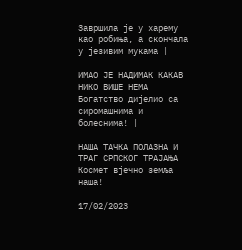Завршила је у харему као робиња, а скончала у језивим мукама |

ИМАО ЈЕ НАДИМАК КАКАВ НИКО ВИШЕ НЕМА Богатство дијелио са сиромашнима и болеснима! |

НАША ТАЧКА ПОЛАЗНА И ТРАГ СРПСКОГ ТРАЈАЊА Космет вјечно земља наша!

17/02/2023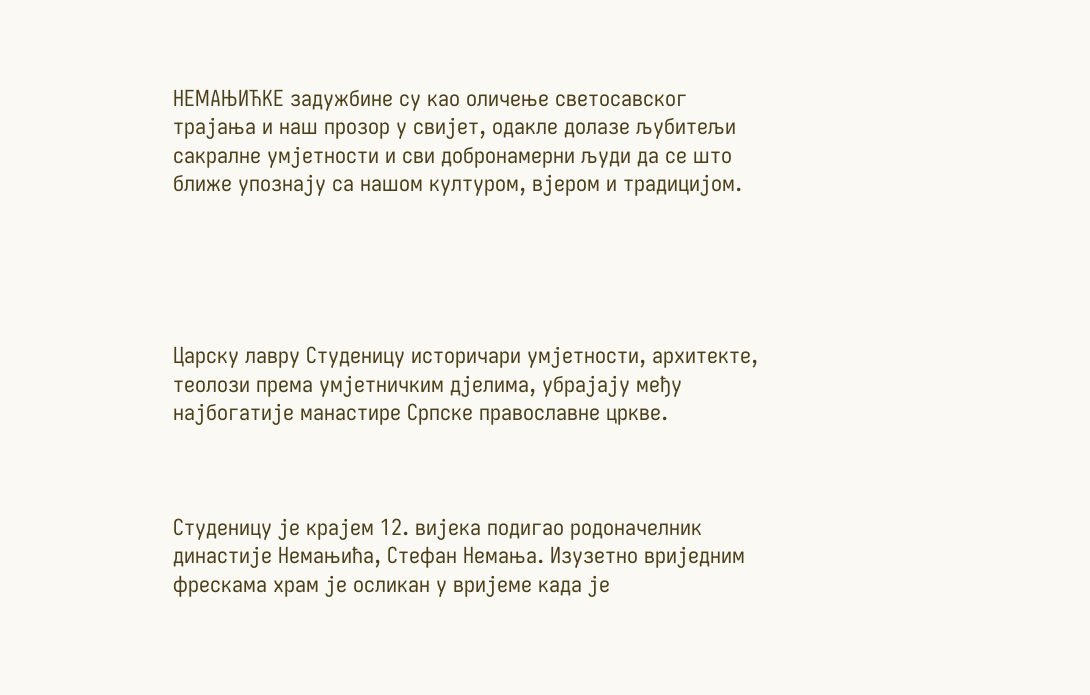НЕМАЊИЋКЕ задужбине су као оличење светосавског трајања и наш прозор у свијет, одакле долазе љубитељи сакралне умјетности и сви добронамерни људи да се што ближе упознају са нашом културом, вјером и традицијом.





Царску лавру Студеницу историчари умјетности, архитекте, теолози према умјетничким дјелима, убрајају међу најбогатије манастире Српске православне цркве.



Студеницу је крајем 12. вијека подигао родоначелник династије Немањића, Стефан Немања. Изузетно вриједним фрескама храм је осликан у вријеме када је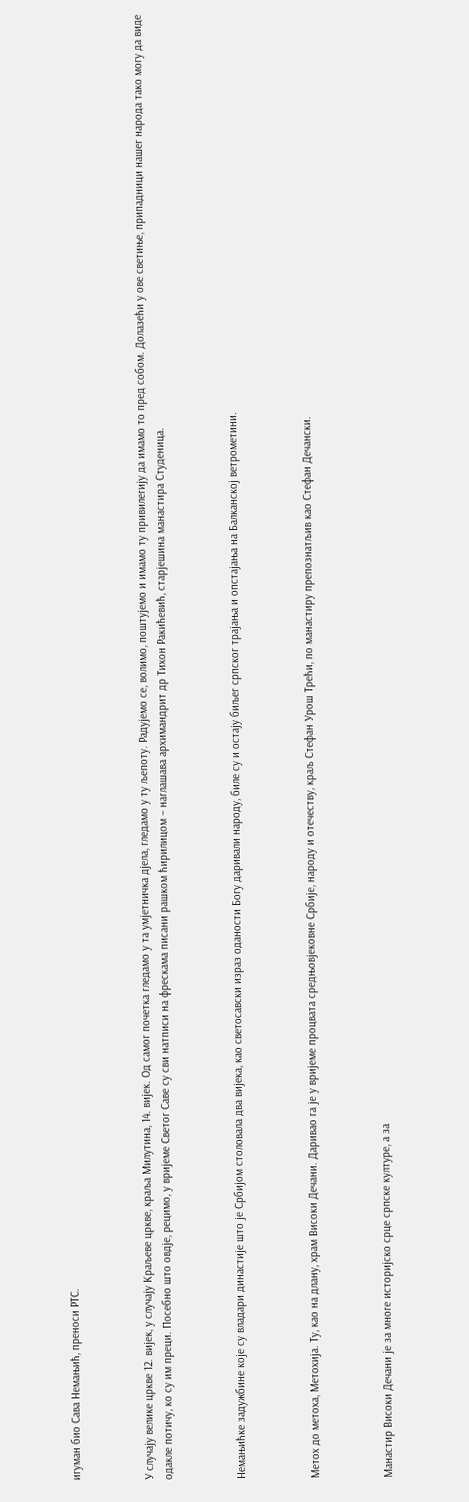игуман био Сава Немањић, преноси РТС.



У случају велике цркве 12. вијек, у случају Краљеве цркве, краља Милутина, 14. вијек. Од самог почетка гледамо у та умјетничка дјела, гледамо у ту љепоту. Радујемо се, волимо, поштујемо и имамо ту привилегију да имамо то пред собом. Долазећи у ове светиње, припадници нашег народа тако могу да виде одакле потичу, ко су им преци. Посебно што овдје, рецимо, у вријеме Светог Саве су сви натписи на фрескама писани рашком ћирилицом – наглашава архимандрит др Тихон Ракићевић, старјешина манастира Студеница.



Немањићке задужбине које су владари династије што је Србијом столовала два вијека, као светосавски израз оданости Богу даривали народу, биле су и остају биљег српског трајања и опстајања на Балканској ветрометини.



Метох до метоха, Метохија. Ту, као на длану, храм Високи Дечани. Даривао га је у вријеме процвата средњовјековне Србије, народу и отечеству, краљ Стефан Урош Трећи, по манастиру препознатљив као Стефан Дечански.



Манастир Високи Дечани је за многе историјско срце српске културе, а за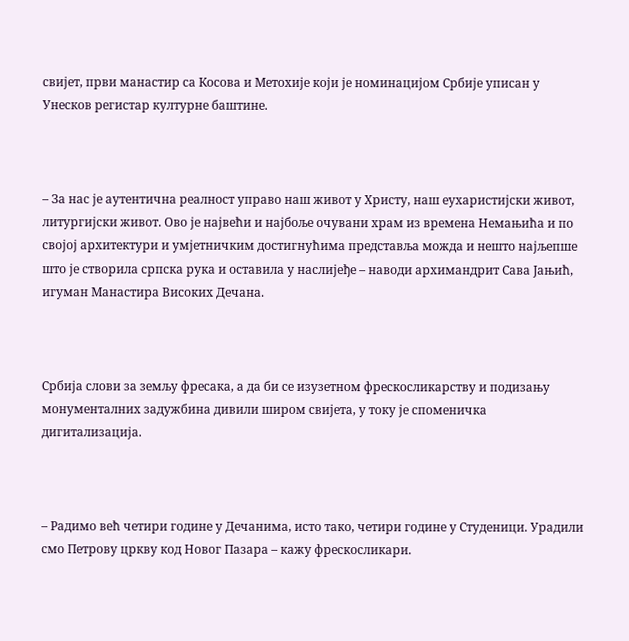свијет, први манастир са Косова и Метохије који је номинацијом Србије уписан у Унесков регистар културне баштине.



– За нас је аутентична реалност управо наш живот у Христу, наш еухаристијски живот, литургијски живот. Ово је највећи и најбоље очувани храм из времена Немањића и по својој архитектури и умјетничким достигнућима представља можда и нешто најљепше што је створила српска рука и оставила у наслијеђе – наводи архимандрит Сава Јањић, игуман Манастира Високих Дечана.



Србија слови за земљу фресака, а да би се изузетном фрескосликарству и подизању монументалних задужбина дивили широм свијета, у току је споменичка дигитализација.



– Радимо већ четири године у Дечанима, исто тако, четири године у Студеници. Урадили смо Петрову цркву код Новог Пазара – кажу фрескосликари.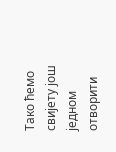Тако ћемо свијету још једном отворити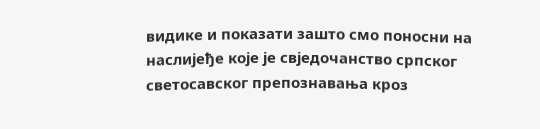видике и показати зашто смо поносни на наслијеђе које је свједочанство српског светосавског препознавања кроз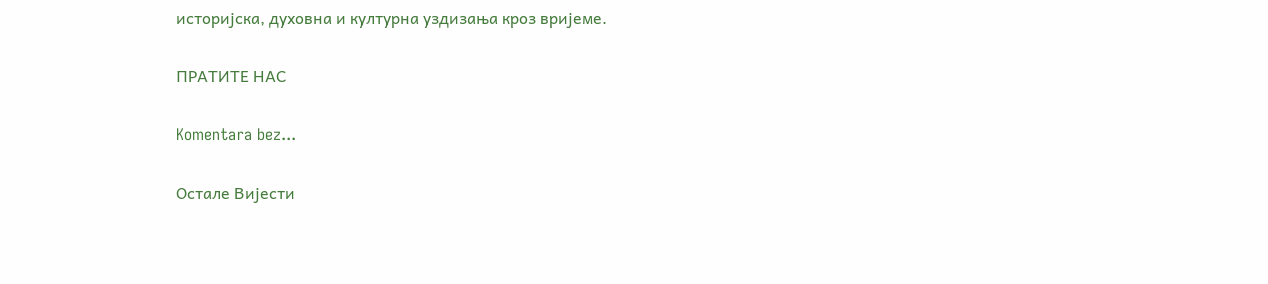историјска, духовна и културна уздизања кроз вријеме.

ПРАТИТЕ НАС

Komentara bez...

Остале Вијести